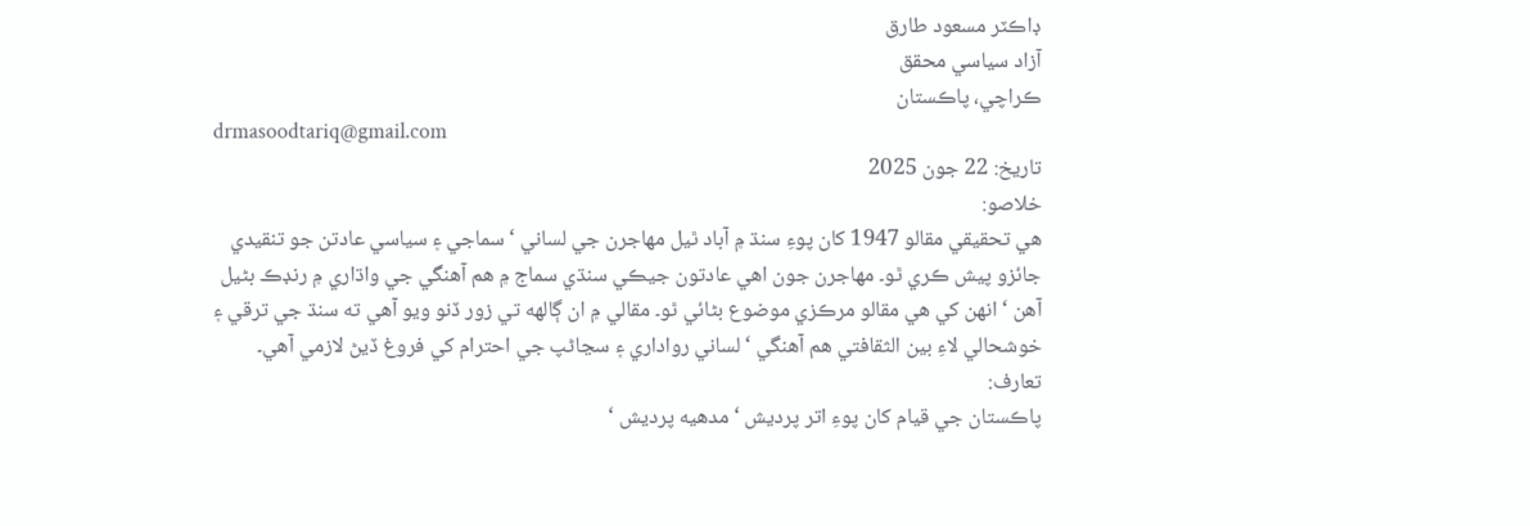ڊاڪٽر مسعود طارق
آزاد سياسي محقق
ڪراچي، پاڪستان
drmasoodtariq@gmail.com
تاريخ: 22 جون 2025
خلاصو:
هي تحقيقي مقالو 1947 کان پوءِ سنڌ ۾ آباد ٿيل مهاجرن جي لساني ‘ سماجي ۽ سياسي عادتن جو تنقيدي جائزو پيش ڪري ٿو۔ مهاجرن جون اهي عادتون جيڪي سنڌي سماج ۾ هم آهنگي جي واڌاري ۾ رنڊڪ بڻيل آهن ‘ انهن کي هي مقالو مرڪزي موضوع بڻائي ٿو۔ مقالي ۾ ان ڳالهه تي زور ڏنو ويو آهي ته سنڌ جي ترقي ۽ خوشحالي لاءِ بين الثقافتي هم آهنگي ‘ لساني رواداري ۽ سڃاڻپ جي احترام کي فروغ ڏيڻ لازمي آهي۔
تعارف:
پاڪستان جي قيام کان پوءِ اتر پرديش ‘ مدهيه پرديش ‘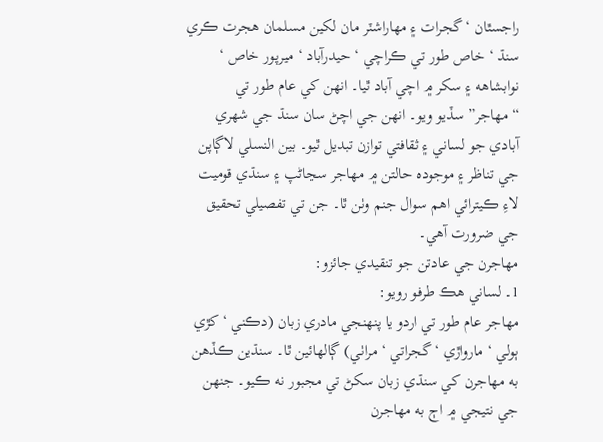راجسٿان ‘ گجرات ۽ مهاراشٽر مان لکين مسلمان هجرت ڪري سنڌ ‘ خاص طور تي ڪراچي ‘ حيدرآباد ‘ ميرپور خاص ‘ نوابشاهه ۽ سکر ۾ اچي آباد ٿيا۔ انهن کي عام طور تي “مهاجر” سڏيو ويو۔ انهن جي اچڻ سان سنڌ جي شهري آبادي جو لساني ۽ ثقافتي توازن تبديل ٿيو۔ بين النسلي لاڳاپن جي تناظر ۽ موجوده حالتن ۾ مهاجر سڃاڻپ ۽ سنڌي قوميت لاءِ ڪيترائي اهم سوال جنم وٺن ٿا۔ جن تي تفصيلي تحقيق جي ضرورت آهي۔
مهاجرن جي عادتن جو تنقيدي جائزو:
1۔ لساني هڪ طرفو رويو:
مهاجر عام طور تي اردو يا پنهنجي مادري زبان (دڪني ‘ کڙي ٻولي ‘ مارواڙي ‘ گجراتي ‘ مراٺي) ڳالهائين ٿا۔ سنڌين ڪڏهن به مهاجرن کي سنڌي زبان سکڻ تي مجبور نه ڪيو۔ جنهن جي نتيجي ۾ اڄ به مهاجرن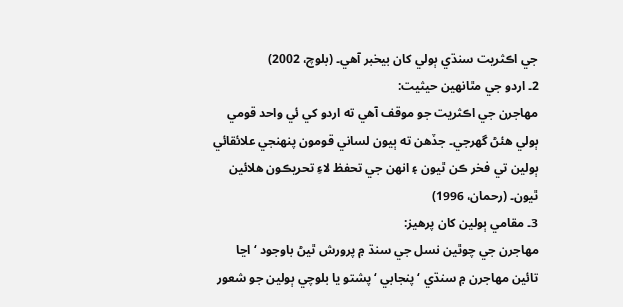جي اڪثريت سنڌي ٻولي کان بيخبر آهي۔ (بلوچ، 2002)
2۔ اردو جي مٿانهين حيثيت:
مهاجرن جي اڪثريت جو موقف آهي ته اردو کي ئي واحد قومي ٻولي هئڻ گهرجي۔ جڏهن ته ٻيون لساني قومون پنهنجي علائقائي ٻولين تي فخر ڪن ٿيون ۽ انهن جي تحفظ لاءِ تحريڪون هلائين ٿيون۔ (رحمان، 1996)
3۔ مقامي ٻولين کان پرهيز:
مهاجرن جي چوٿين نسل جي سنڌ ۾ پرورش ٿيڻ باوجود ‘ اڃا تائين مهاجرن ۾ سنڌي ‘ پنجابي ‘ پشتو يا بلوچي ٻولين جو شعور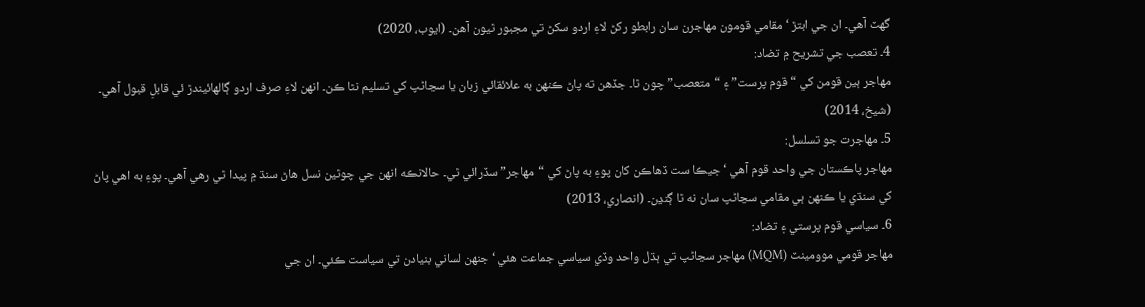گهٽ آهي۔ ان جي ابتڙ ‘ مقامي قومون مهاجرن سان رابطو رکڻ لاءِ اردو سکڻ تي مجبور ٿيون آهن۔ (ايوب، 2020)
4۔ تعصب جي تشريح ۾ تضاد:
مهاجر ٻين قومن کي “قوم پرست” ۽ “متعصب” چون ٿا۔ جڏهن ته پاڻ ڪنهن به علائقائي زبان يا سڃاڻپ کي تسليم نٿا ڪن۔ انهن لاءِ صرف اردو ڳالهائيندڙ ئي قابلِ قبول آهي۔ (شيخ، 2014)
5۔ مهاجرت جو تسلسل:
مهاجر پاڪستان جي واحد قوم آهي ‘ جيڪا ست ڏهاڪن کان پوءِ به پاڻ کي “مهاجر” سڏرائي ٿي۔ حالانڪه انهن جي چوٿين نسل هاڻ سنڌ ۾ پيدا ٿي رهي آهي۔ پوءِ به اهي پاڻ کي سنڌي يا ڪنهن ٻي مقامي سڃاڻپ سان نه ٿا ڳنڍن۔ (انصاري، 2013)
6۔ سياسي قوم پرستي ۽ تضاد:
مهاجر قومي موومينٽ (MQM) مهاجر سڃاڻپ تي ٻڌل واحد وڏي سياسي جماعت هئي ‘ جنهن لساني بنيادن تي سياست ڪئي۔ ان جي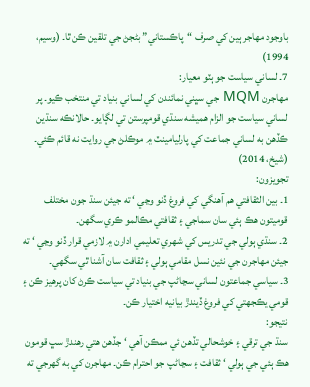باوجود مهاجر ٻين کي صرف “پاڪستاني” بڻجڻ جي تلقين ڪن ٿا۔ (وسيم، 1994)
7۔ لساني سياست جو ٻٽو معيار:
مهاجرن MQM جي سڀني نمائندن کي لساني بنياد تي منتخب ڪيو۔ پر لساني سياست جو الزام هميشه سنڌي قومپرستن تي لڳايو۔ حالانڪه سنڌين ڪڏهن به لساني جماعت کي پارليامينٽ ۾ موڪلڻ جي روايت نه قائم ڪئي۔ (شيخ، 2014)
تجويزون:
1۔ بين الثقافتي هم آهنگي کي فروغ ڏنو وڃي ‘ ته جيئن سنڌ جون مختلف قوميتون هڪ ٻئي سان سماجي ۽ ثقافتي مڪالمو ڪري سگهن۔
2۔ سنڌي ٻولي جي تدريس کي شهري تعليمي ادارن ۾ لازمي قرار ڏنو وڃي ‘ ته جيئن مهاجرن جي نئين نسل مقامي ٻولي ۽ ثقافت سان آشنا ٿي سگهي۔
3۔ سياسي جماعتون لساني سڃاڻپ جي بنياد تي سياست ڪرڻ کان پرهيز ڪن ۽ قومي يڪجهتي کي فروغ ڏيندڙ بيانيه اختيار ڪن۔
نتيجو:
سنڌ جي ترقي ۽ خوشحالي تڏهن ئي ممڪن آهي ‘ جڏهن هتي رهندڙ سڀ قومون هڪ ٻئي جي ٻولي ‘ ثقافت ۽ سڃاڻپ جو احترام ڪن۔ مهاجرن کي به گهرجي ته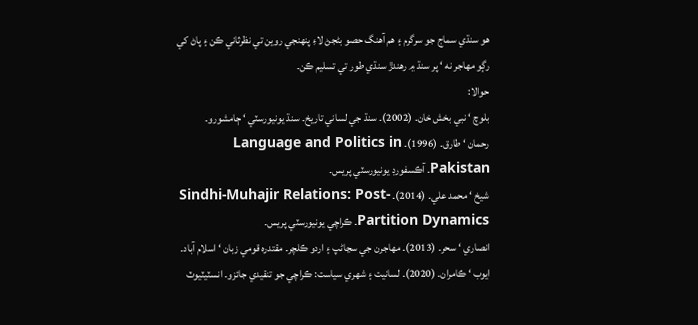هو سنڌي سماج جو سرگرم ۽ هم آهنگ حصو بڻجڻ لاءِ پنهنجي روين تي نظرثاني ڪن ۽ پاڻ کي رڳو مهاجر نه ‘ پر سنڌ ۾ رهندڙ سنڌي طور تي تسليم ڪن۔
حوالا:
بلوچ ‘ نبي بخش خان۔ (2002)۔ سنڌ جي لساني تاريخ۔ سنڌ يونيورسٽي ‘ ڄامشورو۔
رحمان ‘ طارق۔ (1996)۔ Language and Politics in Pakistan۔ آڪسفورڊ يونيورسٽي پريس۔
شيخ ‘ محمد علي۔ (2014)۔ Sindhi-Muhajir Relations: Post-Partition Dynamics۔ ڪراچي يونيورسٽي پريس۔
انصاري ‘ سحر۔ (2013)۔ مهاجرن جي سڃاڻپ ۽ اردو ڪلچر۔ مقتدره قومي زبان ‘ اسلام آباد۔
ايوب ‘ ڪامران۔ (2020)۔ لسانيت ۽ شهري سياست: ڪراچي جو تنقيدي جائزو۔ انسٽيٽيوٽ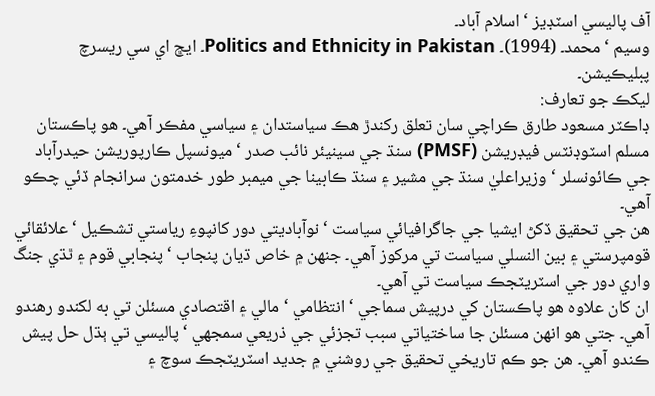آف پاليسي اسٽڊيز ‘ اسلام آباد۔
وسيم ‘ محمد۔ (1994)۔ Politics and Ethnicity in Pakistan۔ ايڇ اي سي ريسرچ پبليڪيشن۔
ليکڪ جو تعارف:
ڊاڪٽر مسعود طارق ڪراچي سان تعلق رکندڙ هڪ سياستدان ۽ سياسي مفڪر آهي۔ هو پاڪستان مسلم اسٽوڊنٽس فيڊريشن (PMSF) سنڌ جي سينيئر نائب صدر ‘ ميونسپل ڪارپوريشن حيدرآباد جي ڪائونسلر ‘ وزيراعليٰ سنڌ جي مشیر ۽ سنڌ ڪابينا جي ميمبر طور خدمتون سرانجام ڏئي چڪو آهي۔
هن جي تحقيق ڏکڻ ايشيا جي جاگرافيائي سياست ‘ نوآباديتي دور کانپوءِ رياستي تشڪيل ‘ علائقائي قومپرستي ۽ بين النسلي سياست تي مرکوز آهي۔ جنهن ۾ خاص ڌيان پنجاب ‘ پنجابي قوم ۽ ٿڌي جنگ واري دور جي اسٽريٽجڪ سياست تي آهي۔
ان کان علاوه هو پاڪستان کي درپيش سماجي ‘ انتظامي ‘ مالي ۽ اقتصادي مسئلن تي به لکندو رهندو آهي۔ جتي هو انهن مسئلن جا ساختياتي سبب تجزئي جي ذريعي سمجهي ‘ پاليسي تي ٻڌل حل پيش ڪندو آهي۔ هن جو ڪم تاريخي تحقيق جي روشني ۾ جديد اسٽريٽجڪ سوچ ۽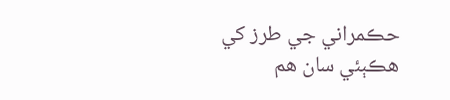حڪمراني جي طرز کي هڪٻئي سان هم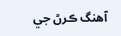آهنگ ڪرڻ جي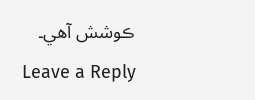ڪوشش آهي۔
Leave a Reply